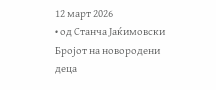12 март 2026
• од Станча Јаќимовски
Бројот на новородени деца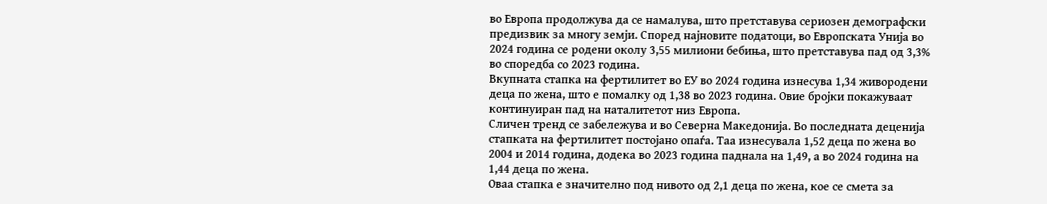во Европа продолжува да се намалува, што претставува сериозен демографски предизвик за многу земји. Според најновите податоци, во Европската Унија во 2024 година се родени околу 3,55 милиони бебиња, што претставува пад од 3,3% во споредба со 2023 година.
Вкупната стапка на фертилитет во ЕУ во 2024 година изнесува 1,34 живородени деца по жена, што е помалку од 1,38 во 2023 година. Овие бројки покажуваат континуиран пад на наталитетот низ Европа.
Сличен тренд се забележува и во Северна Македонија. Во последната деценија стапката на фертилитет постојано опаѓа. Таа изнесувала 1,52 деца по жена во 2004 и 2014 година, додека во 2023 година паднала на 1,49, а во 2024 година на 1,44 деца по жена.
Оваа стапка е значително под нивото од 2,1 деца по жена, кое се смета за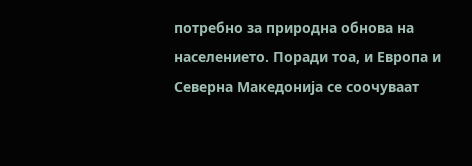потребно за природна обнова на населението. Поради тоа, и Европа и Северна Македонија се соочуваат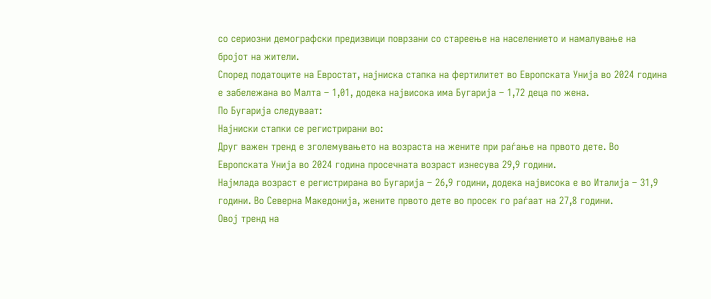со сериозни демографски предизвици поврзани со стареење на населението и намалување на бројот на жители.
Според податоците на Евростат, најниска стапка на фертилитет во Европската Унија во 2024 година е забележана во Малта – 1,01, додека највисока има Бугарија – 1,72 деца по жена.
По Бугарија следуваат:
Најниски стапки се регистрирани во:
Друг важен тренд е зголемувањето на возраста на жените при раѓање на првото дете. Во Европската Унија во 2024 година просечната возраст изнесува 29,9 години.
Најмлада возраст е регистрирана во Бугарија – 26,9 години, додека највисока е во Италија – 31,9 години. Во Северна Македонија, жените првото дете во просек го раѓаат на 27,8 години.
Овој тренд на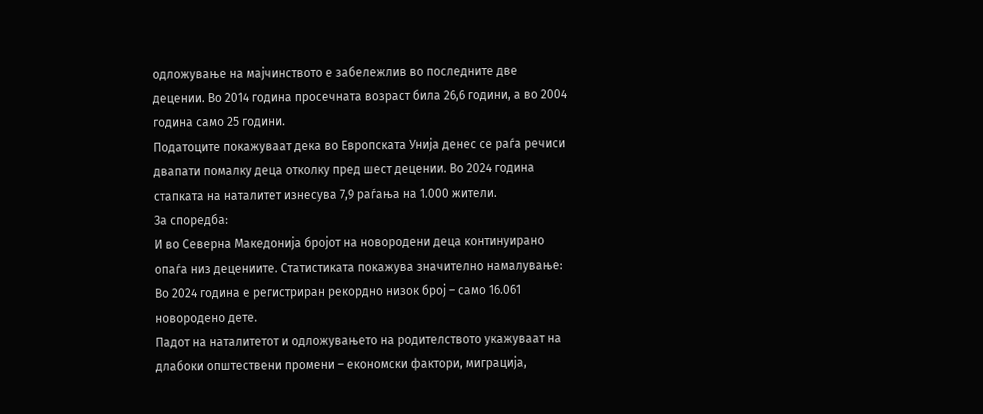одложување на мајчинството е забележлив во последните две децении. Во 2014 година просечната возраст била 26,6 години, а во 2004 година само 25 години.
Податоците покажуваат дека во Европската Унија денес се раѓа речиси двапати помалку деца отколку пред шест децении. Во 2024 година стапката на наталитет изнесува 7,9 раѓања на 1.000 жители.
За споредба:
И во Северна Македонија бројот на новородени деца континуирано опаѓа низ децениите. Статистиката покажува значително намалување:
Во 2024 година е регистриран рекордно низок број – само 16.061 новородено дете.
Падот на наталитетот и одложувањето на родителството укажуваат на длабоки општествени промени – економски фактори, миграција,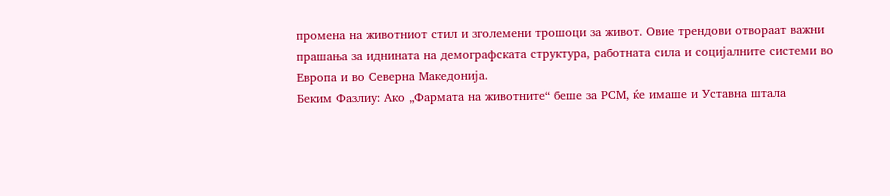промена на животниот стил и зголемени трошоци за живот. Овие трендови отвораат важни прашања за иднината на демографската структура, работната сила и социјалните системи во Европа и во Северна Македонија.
Беким Фазлиу: Ако „Фармата на животните“ беше за РСМ, ќе имаше и Уставна штала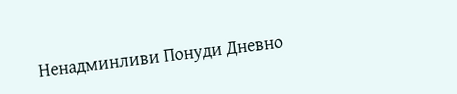Ненадминливи Понуди Дневно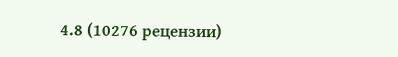4.8 (10276 рецензии)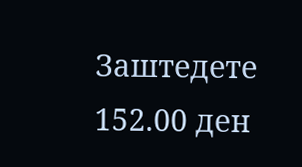Заштедете 152.00 ден